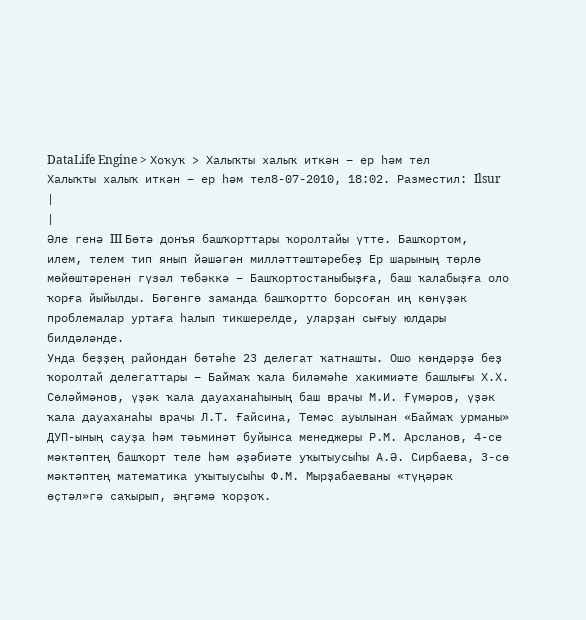DataLife Engine > Хоҡуҡ > Халыҡты халыҡ иткән – ер һәм тел
Халыҡты халыҡ иткән – ер һәм тел8-07-2010, 18:02. Разместил: Ilsur |
|
Әле генә III Бөтә донъя башҡорттары ҡоролтайы үтте. Башҡортом, илем, телем тип янып йәшәгән милләттәштәребеҙ Ер шарының төрлө мөйөштәренән гүзәл төбәккә – Башҡортостаныбыҙға, баш ҡалабыҙға оло ҡорға йыйылды. Бөгөнгө заманда башҡортто борсоған иң көнүҙәк проблемалар уртаға һалып тикшерелде, уларҙан сығыу юлдары билдәләнде.
Унда беҙҙең райондан бөтәһе 23 делегат ҡатнашты. Ошо көндәрҙә беҙ ҡоролтай делегаттары – Баймаҡ ҡала биләмәһе хакимиәте башлығы Х.Х. Сөләймәнов, үҙәк ҡала дауаханаһының баш врачы М.И. Ғүмәров, үҙәк ҡала дауаханаһы врачы Л.Т. Ғайсина, Темәс ауылынан «Баймаҡ урманы» ДУП-ының сауҙа һәм тәьминәт буйынса менеджеры Р.М. Арсланов, 4-се мәктәптең башҡорт теле һәм әҙәбиәте уҡытыусыһы А.Ә. Сирбаева, 3-сө мәктәптең математика уҡытыусыһы Ф.М. Мырҙабаеваны «түңәрәк өҫтәл»гә саҡырып, әңгәмә ҡорҙоҡ.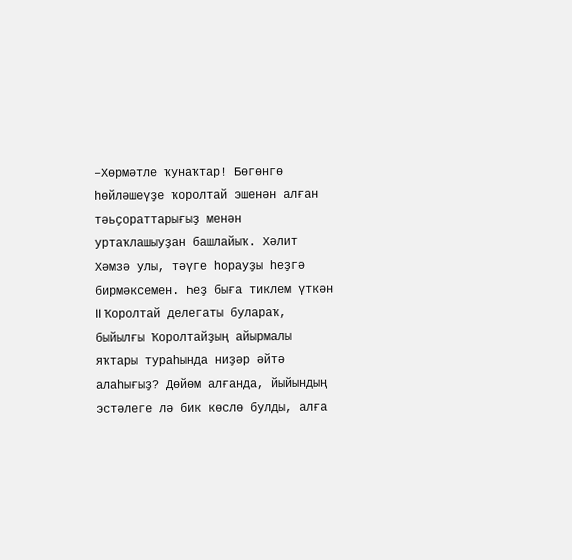–Хөрмәтле ҡунаҡтар! Бөгөнгө һөйләшеүҙе ҡоролтай эшенән алған тәьҫораттарығыҙ менән уртаҡлашыуҙан башлайыҡ. Хәлит Хәмзә улы, тәүге һорауҙы һеҙгә бирмәксемен. Һеҙ быға тиклем үткән II Ҡоролтай делегаты булараҡ, быйылғы Ҡоролтайҙың айырмалы яҡтары тураһында ниҙәр әйтә алаһығыҙ? Дөйөм алғанда, йыйындың эстәлеге лә бик көслө булды, алға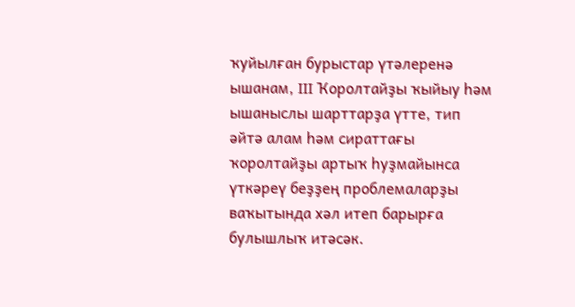ҡуйылған бурыстар үтәлеренә ышанам, III Ҡоролтайҙы ҡыйыу һәм ышаныслы шарттарҙа үтте, тип әйтә алам һәм сираттағы ҡоролтайҙы артыҡ һуҙмайынса үткәреү беҙҙең проблемаларҙы ваҡытында хәл итеп барырға булышлыҡ итәсәк.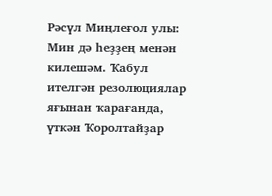Рәсүл Миңлеғол улы: Мин дә һеҙҙең менән килешәм. Ҡабул ителгән резолюциялар яғынан ҡарағанда, үткән Ҡоролтайҙар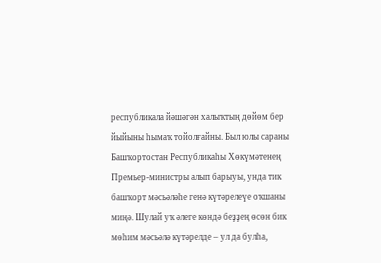республикала йәшәгән халыҡтың дөйөм бер йыйыны һымаҡ тойолғайны. Был юлы сараны Башҡортостан Республикаһы Хөкүмәтенең Премьер-министры алып барыуы, унда тик башҡорт мәсьәләһе генә күтәрелеүе оҡшаны миңә. Шулай уҡ әлеге көндә беҙҙең өсөн бик мөһим мәсьәлә күтәрелде – ул да булһа,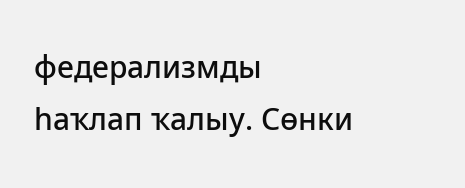федерализмды һаҡлап ҡалыу. Сөнки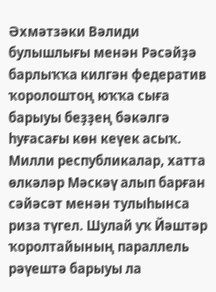Әхмәтзәки Вәлиди булышлығы менән Рәсәйҙә барлыҡҡа килгән федератив ҡоролоштоң юҡҡа сыға барыуы беҙҙең бәкәлгә һуғасағы көн кеүек асыҡ. Милли республикалар, хатта өлкәләр Мәскәү алып барған сәйәсәт менән тулыһынса риза түгел. Шулай уҡ Йәштәр ҡоролтайының параллель рәүештә барыуы ла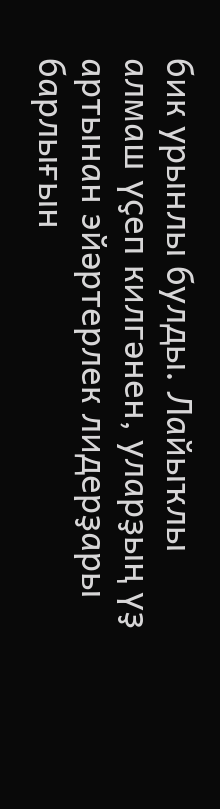бик урынлы булды. Лайыҡлы алмаш үҫеп килгәнен, уларҙың үҙ артынан эйәртерлек лидерҙары барлығын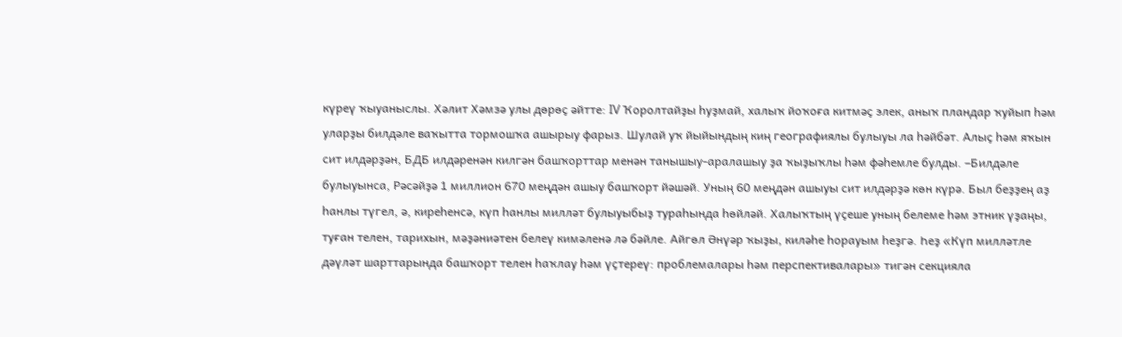күреү ҡыуаныслы. Хәлит Хәмзә улы дөрөҫ әйтте: IV Ҡоролтайҙы һуҙмай, халыҡ йоҡоға китмәҫ элек, аныҡ пландар ҡуйып һәм уларҙы билдәле ваҡытта тормошҡа ашырыу фарыз. Шулай уҡ йыйындың киң географиялы булыуы ла һәйбәт. Алыҫ һәм яҡын сит илдәрҙән, БДБ илдәренән килгән башҡорттар менән танышыу-аралашыу ҙа ҡыҙыҡлы һәм фәһемле булды. –Билдәле булыуынса, Рәсәйҙә 1 миллион 670 меңдән ашыу башҡорт йәшәй. Уның 60 меңдән ашыуы сит илдәрҙә көн күрә. Был беҙҙең аҙ һанлы түгел, ә, киреһенсә, күп һанлы милләт булыуыбыҙ тураһында һөйләй. Халыҡтың үҫеше уның белеме һәм этник үҙаңы, туған телен, тарихын, мәҙәниәтен белеү кимәленә лә бәйле. Айгөл Әнүәр ҡыҙы, киләһе һорауым һеҙгә. Һеҙ «Күп милләтле дәүләт шарттарында башҡорт телен һаҡлау һәм үҫтереү: проблемалары һәм перспективалары» тигән секцияла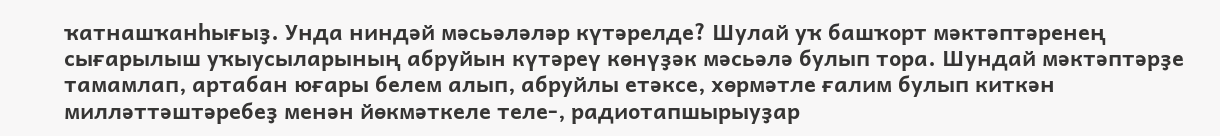ҡатнашҡанһығыҙ. Унда ниндәй мәсьәләләр күтәрелде? Шулай уҡ башҡорт мәктәптәренең сығарылыш уҡыусыларының абруйын күтәреү көнүҙәк мәсьәлә булып тора. Шундай мәктәптәрҙе тамамлап, артабан юғары белем алып, абруйлы етәксе, хөрмәтле ғалим булып киткән милләттәштәребеҙ менән йөкмәткеле теле-, радиотапшырыуҙар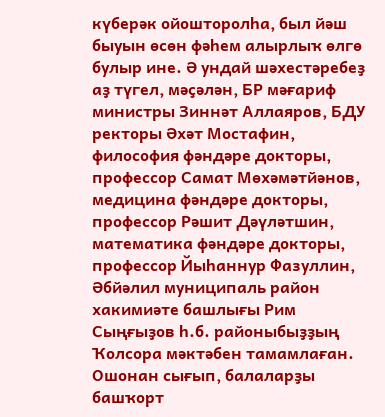күберәк ойошторолһа, был йәш быуын өсөн фәһем алырлыҡ өлгө булыр ине. Ә ундай шәхестәребеҙ аҙ түгел, мәҫәлән, БР мәғариф министры Зиннәт Аллаяров, БДУ ректоры Әхәт Мостафин, философия фәндәре докторы, профессор Самат Мөхәмәтйәнов, медицина фәндәре докторы, профессор Рәшит Дәүләтшин, математика фәндәре докторы, профессор Йыһаннур Фазуллин, Әбйәлил муниципаль район хакимиәте башлығы Рим Сыңғыҙов һ.б. районыбыҙҙың Ҡолсора мәктәбен тамамлаған. Ошонан сығып, балаларҙы башҡорт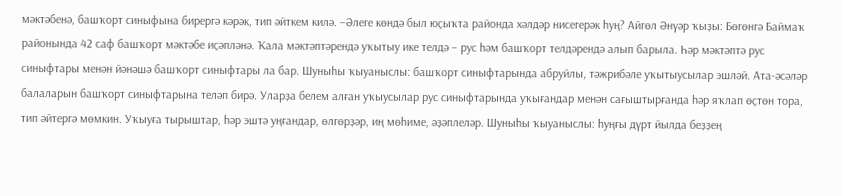мәктәбенә, башҡорт синыфына бирергә кәрәк, тип әйткем килә. –Әлеге көндә был юҫыҡта районда хәлдәр нисегерәк һуң? Айгөл Әнүәр ҡыҙы: Бөгөнгә Баймаҡ районында 42 саф башҡорт мәктәбе иҫәпләнә. Ҡала мәктәптәрендә уҡытыу ике телдә – рус һәм башҡорт телдәрендә алып барыла. Һәр мәктәптә рус синыфтары менән йәнәшә башҡорт синыфтары ла бар. Шуныһы ҡыуаныслы: башҡорт синыфтарында абруйлы, тәжрибәле уҡытыусылар эшләй. Ата-әсәләр балаларын башҡорт синыфтарына теләп бирә. Уларҙа белем алған уҡыусылар рус синыфтарында уҡығандар менән сағыштырғанда һәр яҡлап өҫтөн тора, тип әйтергә мөмкин. Уҡыуға тырыштар, һәр эштә уңғандар, өлгөрҙәр, иң мөһиме, әҙәплеләр. Шуныһы ҡыуаныслы: һуңғы дүрт йылда беҙҙең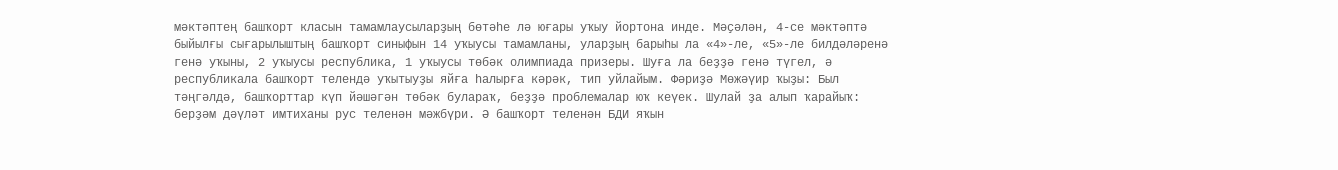мәктәптең башҡорт класын тамамлаусыларҙың бөтәһе лә юғары уҡыу йортона инде. Мәҫәлән, 4-се мәктәптә быйылғы сығарылыштың башҡорт синыфын 14 уҡыусы тамамланы, уларҙың барыһы ла «4»-ле, «5»-ле билдәләренә генә уҡыны, 2 уҡыусы республика, 1 уҡыусы төбәк олимпиада призеры. Шуға ла беҙҙә генә түгел, ә республикала башҡорт телендә уҡытыуҙы яйға һалырға кәрәк, тип уйлайым. Фәриҙә Мөжәүир ҡыҙы: Был тәңгәлдә, башҡорттар күп йәшәгән төбәк булараҡ, беҙҙә проблемалар юҡ кеүек. Шулай ҙа алып ҡарайыҡ: берҙәм дәүләт имтиханы рус теленән мәжбүри. Ә башҡорт теленән БДИ яҡын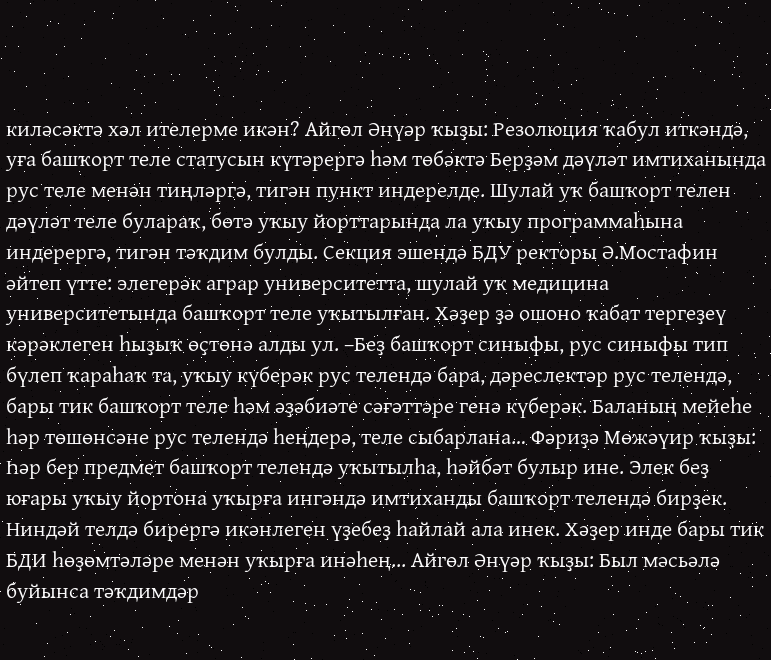киләсәктә хәл ителерме икән? Айгөл Әнүәр ҡыҙы: Резолюция ҡабул иткәндә, уға башҡорт теле статусын күтәрергә һәм төбәктә Берҙәм дәүләт имтиханында рус теле менән тиңләргә, тигән пункт индерелде. Шулай уҡ башҡорт телен дәүләт теле булараҡ, бөтә уҡыу йорттарында ла уҡыу программаһына индерергә, тигән тәҡдим булды. Секция эшендә БДУ ректоры Ә.Мостафин әйтеп үтте: элегерәк аграр университетта, шулай уҡ медицина университетында башҡорт теле уҡытылған. Хәҙер ҙә ошоно ҡабат тергеҙеү кәрәклеген һыҙыҡ өҫтөнә алды ул. –Беҙ башҡорт синыфы, рус синыфы тип бүлеп ҡараһаҡ та, уҡыу күберәк рус телендә бара, дәреслектәр рус телендә, бары тик башҡорт теле һәм әҙәбиәте сәғәттәре генә күберәк. Баланың мейеһе һәр төшөнсәне рус телендә һеңдерә, теле сыбарлана… Фәриҙә Мөжәүир ҡыҙы: Һәр бер предмет башҡорт телендә уҡытылһа, һәйбәт булыр ине. Элек беҙ юғары уҡыу йортона уҡырға ингәндә имтиханды башҡорт телендә бирҙек. Ниндәй телдә бирергә икәнлеген үҙебеҙ һайлай ала инек. Хәҙер инде бары тик БДИ һөҙөмтәләре менән уҡырға инәһең... Айгөл Әнүәр ҡыҙы: Был мәсьәлә буйынса тәҡдимдәр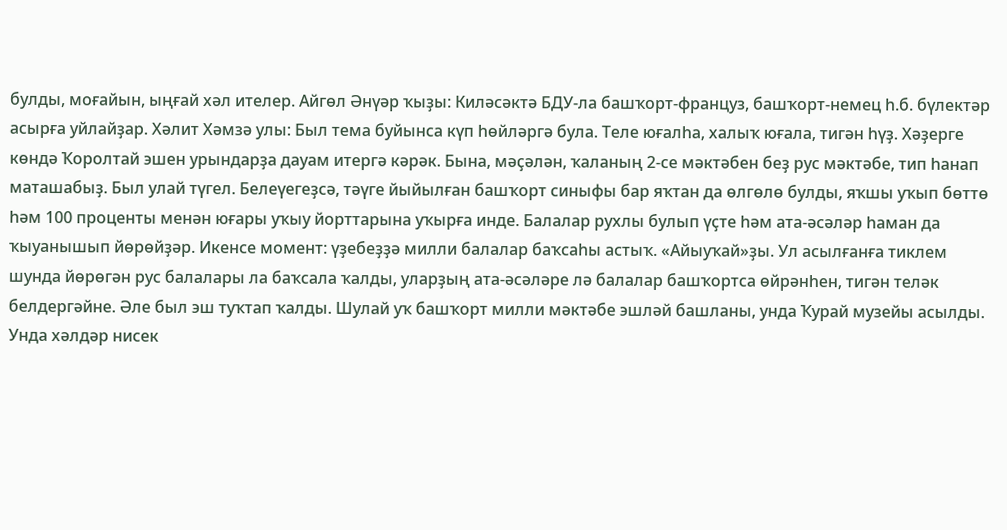булды, моғайын, ыңғай хәл ителер. Айгөл Әнүәр ҡыҙы: Киләсәктә БДУ-ла башҡорт-француз, башҡорт-немец һ.б. бүлектәр асырға уйлайҙар. Хәлит Хәмзә улы: Был тема буйынса күп һөйләргә була. Теле юғалһа, халыҡ юғала, тигән һүҙ. Хәҙерге көндә Ҡоролтай эшен урындарҙа дауам итергә кәрәк. Бына, мәҫәлән, ҡаланың 2-се мәктәбен беҙ рус мәктәбе, тип һанап маташабыҙ. Был улай түгел. Белеүегеҙсә, тәүге йыйылған башҡорт синыфы бар яҡтан да өлгөлө булды, яҡшы уҡып бөттө һәм 100 проценты менән юғары уҡыу йорттарына уҡырға инде. Балалар рухлы булып үҫте һәм ата-әсәләр һаман да ҡыуанышып йөрөйҙәр. Икенсе момент: үҙебеҙҙә милли балалар баҡсаһы астыҡ. «Айыуҡай»ҙы. Ул асылғанға тиклем шунда йөрөгән рус балалары ла баҡсала ҡалды, уларҙың ата-әсәләре лә балалар башҡортса өйрәнһен, тигән теләк белдергәйне. Әле был эш туҡтап ҡалды. Шулай уҡ башҡорт милли мәктәбе эшләй башланы, унда Ҡурай музейы асылды. Унда хәлдәр нисек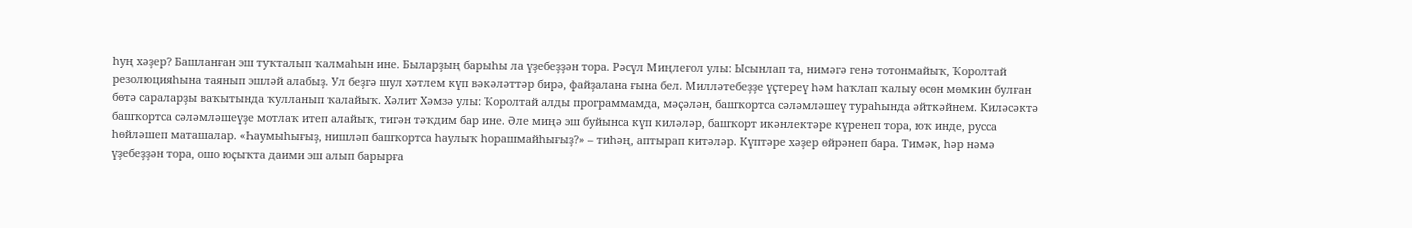һуң хәҙер? Башланған эш туҡталып ҡалмаһын ине. Быларҙың барыһы ла үҙебеҙҙән тора. Рәсүл Миңлеғол улы: Ысынлап та, нимәгә генә тотонмайыҡ, Ҡоролтай резолюцияһына таянып эшләй алабыҙ. Ул беҙгә шул хәтлем күп вәкәләттәр бирә, файҙалана ғына бел. Милләтебеҙҙе үҫтереү һәм һаҡлап ҡалыу өсөн мөмкин булған бөтә сараларҙы ваҡытында ҡулланып ҡалайыҡ. Хәлит Хәмзә улы: Ҡоролтай алды программамда, мәҫәлән, башҡортса сәләмләшеү тураһында әйткәйнем. Киләсәктә башҡортса сәләмләшеүҙе мотлаҡ итеп алайыҡ, тигән тәҡдим бар ине. Әле миңә эш буйынса күп киләләр, башҡорт икәнлектәре күренеп тора, юҡ инде, русса һөйләшеп маташалар. «Һаумыһығыҙ, нишләп башҡортса һаулыҡ һорашмайһығыҙ?» – тиһәң, аптырап китәләр. Күптәре хәҙер өйрәнеп бара. Тимәк, һәр нәмә үҙебеҙҙән тора, ошо юҫыҡта даими эш алып барырға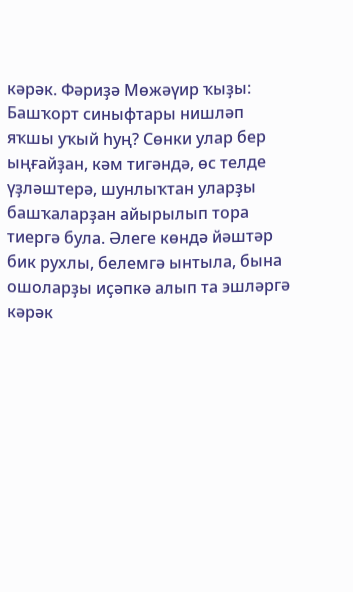кәрәк. Фәриҙә Мөжәүир ҡыҙы: Башҡорт синыфтары нишләп яҡшы уҡый һуң? Сөнки улар бер ыңғайҙан, кәм тигәндә, өс телде үҙләштерә, шунлыҡтан уларҙы башҡаларҙан айырылып тора тиергә була. Әлеге көндә йәштәр бик рухлы, белемгә ынтыла, бына ошоларҙы иҫәпкә алып та эшләргә кәрәк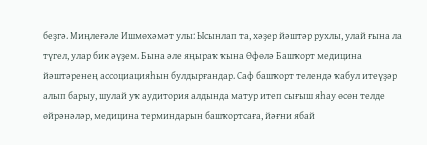беҙгә. Миңлеғәле Ишмөхәмәт улы: Ысынлап та, хәҙер йәштәр рухлы, улай ғына ла түгел, улар бик әүҙем. Бына әле яңыраҡ ҡына Өфөлә Башҡорт медицина йәштәренең ассоциацияһын булдырғандар. Саф башҡорт телендә ҡабул итеүҙәр алып барыу, шулай уҡ аудитория алдында матур итеп сығыш яһау өсөн телде өйрәнәләр, медицина терминдарын башҡортсаға, йәғни ябай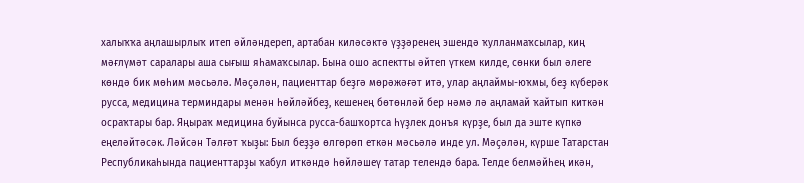халыҡҡа аңлашырлыҡ итеп әйләндереп, артабан киләсәктә үҙҙәренең эшендә ҡулланмаҡсылар, киң мәғлүмәт саралары аша сығыш яһамаҡсылар. Бына ошо аспектты әйтеп үткем килде, сөнки был әлеге көндә бик мөһим мәсьәлә. Мәҫәлән, пациенттар беҙгә мөрәжәғәт итә, улар аңлаймы-юҡмы, беҙ күберәк русса, медицина терминдары менән һөйләйбеҙ, кешенең бөтөнләй бер нәмә лә аңламай ҡайтып киткән осраҡтары бар. Яңыраҡ медицина буйынса русса-башҡортса һүҙлек донъя күрҙе, был да эште күпкә еңеләйтәсәк. Ләйсән Тәлғәт ҡыҙы: Был беҙҙә өлгөрөп еткән мәсьәлә инде ул. Мәҫәлән, күрше Татарстан Республикаһында пациенттарҙы ҡабул иткәндә һөйләшеү татар телендә бара. Телде белмәйһең икән,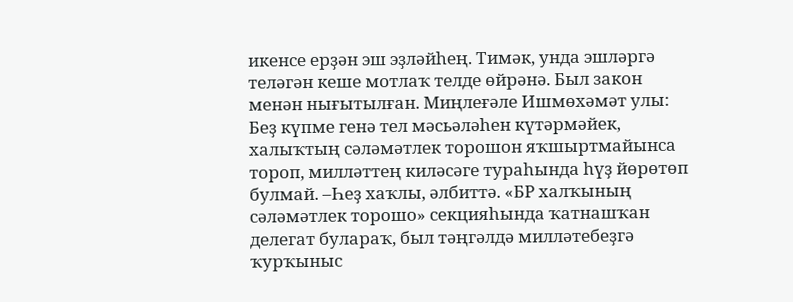икенсе ерҙән эш эҙләйһең. Тимәк, унда эшләргә теләгән кеше мотлаҡ телде өйрәнә. Был закон менән нығытылған. Миңлеғәле Ишмөхәмәт улы: Беҙ күпме генә тел мәсьәләһен күтәрмәйек, халыҡтың сәләмәтлек торошон яҡшыртмайынса тороп, милләттең киләсәге тураһында һүҙ йөрөтөп булмай. –Һеҙ хаҡлы, әлбиттә. «БР халҡының сәләмәтлек торошо» секцияһында ҡатнашҡан делегат булараҡ, был тәңгәлдә милләтебеҙгә ҡурҡыныс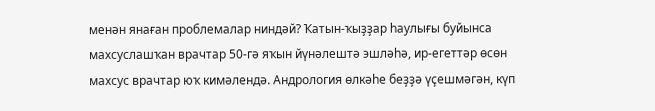менән янаған проблемалар ниндәй? Ҡатын-ҡыҙҙар һаулығы буйынса махсуслашҡан врачтар 50-гә яҡын йүнәлештә эшләһә, ир-егеттәр өсөн махсус врачтар юҡ кимәлендә. Андрология өлкәһе беҙҙә үҫешмәгән, күп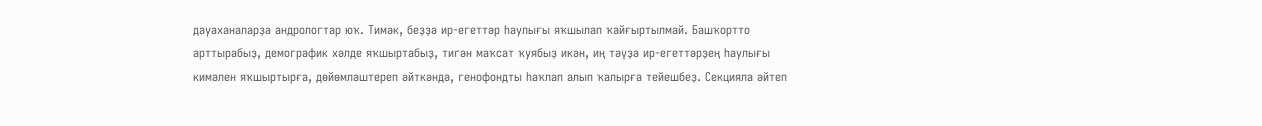дауаханаларҙа андрологтар юҡ. Тимәк, беҙҙә ир-егеттәр һаулығы яҡшылап ҡайғыртылмай. Башҡортто арттырабыҙ, демографик хәлде яҡшыртабыҙ, тигән маҡсат ҡуябыҙ икән, иң тәүҙә ир-егеттәрҙең һаулығы кимәлен яҡшыртырға, дөйөмләштереп әйткәндә, генофондты һаҡлап алып ҡалырға тейешбеҙ. Секцияла әйтеп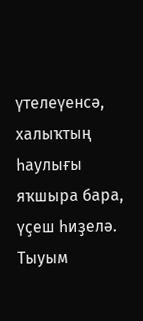үтелеүенсә, халыҡтың һаулығы яҡшыра бара, үҫеш һиҙелә. Тыуым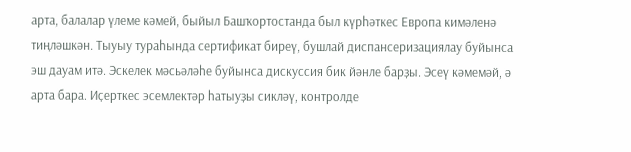арта, балалар үлеме кәмей, быйыл Башҡортостанда был күрһәткес Европа кимәленә тиңләшкән. Тыуыу тураһында сертификат биреү, бушлай диспансеризациялау буйынса эш дауам итә. Эскелек мәсьәләһе буйынса дискуссия бик йәнле барҙы. Эсеү кәмемәй, ә арта бара. Иҫерткес эсемлектәр һатыуҙы сикләү, контролде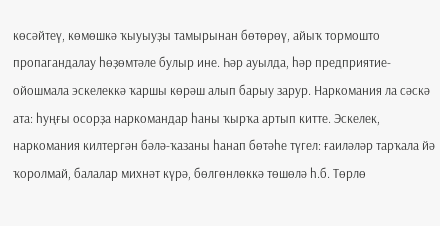көсәйтеү, көмөшкә ҡыуыуҙы тамырынан бөтөрөү, айыҡ тормошто пропагандалау һөҙөмтәле булыр ине. Һәр ауылда, һәр предприятие-ойошмала эскелеккә ҡаршы көрәш алып барыу зарур. Наркомания ла сәскә ата: һуңғы осорҙа наркомандар һаны ҡырҡа артып китте. Эскелек, наркомания килтергән бәлә-ҡазаны һанап бөтәһе түгел: ғаиләләр тарҡала йә ҡоролмай, балалар михнәт күрә, бөлгөнлөккә төшөлә һ.б. Төрлө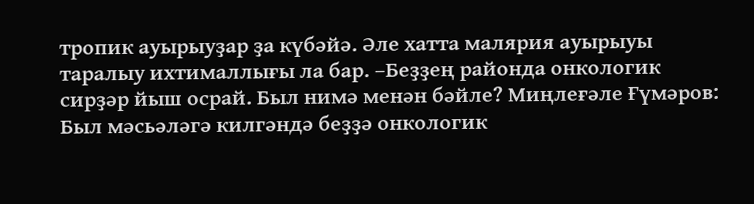тропик ауырыуҙар ҙа күбәйә. Әле хатта малярия ауырыуы таралыу ихтималлығы ла бар. –Беҙҙең районда онкологик сирҙәр йыш осрай. Был нимә менән бәйле? Миңлеғәле Ғүмәров: Был мәсьәләгә килгәндә беҙҙә онкологик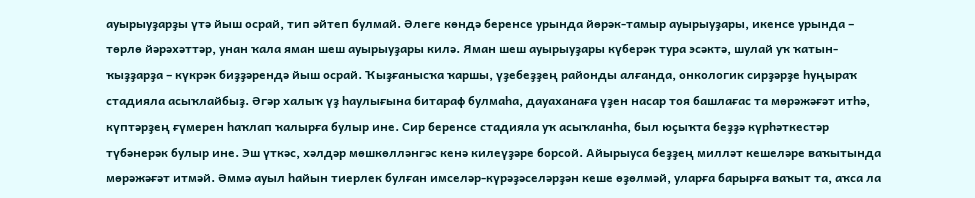ауырыуҙарҙы үтә йыш осрай, тип әйтеп булмай. Әлеге көндә беренсе урында йөрәк-тамыр ауырыуҙары, икенсе урында – төрлө йәрәхәттәр, унан ҡала яман шеш ауырыуҙары килә. Яман шеш ауырыуҙары күберәк тура эсәктә, шулай уҡ ҡатын- ҡыҙҙарҙа – күкрәк биҙҙәрендә йыш осрай. Ҡыҙғанысҡа ҡаршы, үҙебеҙҙең районды алғанда, онкологик сирҙәрҙе һуңыраҡ стадияла асыҡлайбыҙ. Әгәр халыҡ үҙ һаулығына битараф булмаһа, дауаханаға үҙен насар тоя башлағас та мөрәжәғәт итһә, күптәрҙең ғүмерен һаҡлап ҡалырға булыр ине. Сир беренсе стадияла уҡ асыҡланһа, был юҫыҡта беҙҙә күрһәткестәр түбәнерәк булыр ине. Эш үткәс, хәлдәр мөшкөлләнгәс кенә килеүҙәре борсой. Айырыуса беҙҙең милләт кешеләре ваҡытында мөрәжәғәт итмәй. Әммә ауыл һайын тиерлек булған имселәр-күрәҙәселәрҙән кеше өҙөлмәй, уларға барырға ваҡыт та, аҡса ла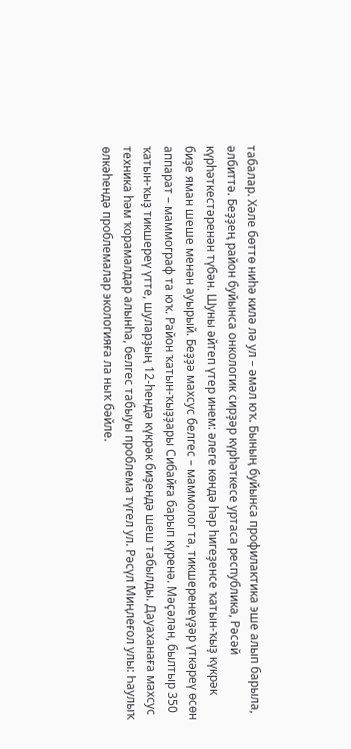табалар. Хәле бөттө ниһә килә лә ул – әмәл юҡ. Бының буйынса профилактика эше алып барыла, әлбиттә. Беҙҙең район буйынса онкологик сирҙәр күрһәткесе уртаса республика, Рәсәй күрһәткестәренән түбән. Шуны әйтеп үтер инем: әлеге көндә һәр һигеҙенсе ҡатын-ҡыҙ күкрәк биҙе яман шеше менән ауырый. Беҙҙә махсус белгес – маммолог та, тикшеренеүҙәр үткәреү өсөн аппарат – маммограф та юҡ. Район ҡатын-ҡыҙҙары Сибайға барып күренә. Мәҫәлән, былтыр 350 ҡатын-ҡыҙ тикшереү үтте, шуларҙың 12-һендә күкрәк биҙендә шеш табылды. Дауаханаға махсус техника һәм ҡорамалдар алынһа, белгес табыуы проблема түгел ул. Рәсүл Миңлеғол улы: Һаулыҡ өлкәһендә проблемалар экологияға ла ныҡ бәйле.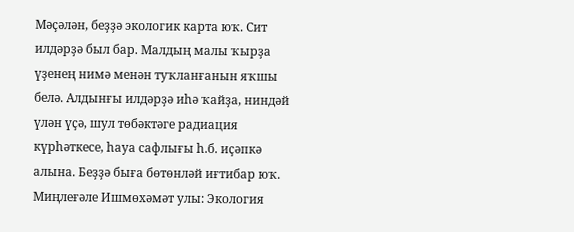Мәҫәлән, беҙҙә экологик карта юҡ. Сит илдәрҙә был бар. Малдың малы ҡырҙа үҙенең нимә менән туҡланғанын яҡшы белә. Алдынғы илдәрҙә иһә ҡайҙа, ниндәй үлән үҫә, шул төбәктәге радиация күрһәткесе, һауа сафлығы һ.б. иҫәпкә алына. Беҙҙә быға бөтөнләй иғтибар юҡ. Миңлеғәле Ишмөхәмәт улы: Экология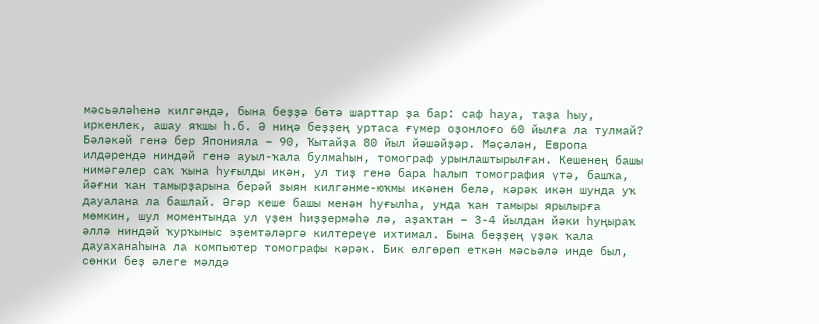мәсьәләһенә килгәндә, бына беҙҙә бөтә шарттар ҙа бар: саф һауа, таҙа һыу, иркенлек, ашау яҡшы һ.б. Ә ниңә беҙҙең уртаса ғүмер оҙонлоғо 60 йылға ла тулмай? Бәләкәй генә бер Японияла – 90, Ҡытайҙа 80 йыл йәшәйҙәр. Мәҫәлән, Европа илдәрендә ниндәй генә ауыл-ҡала булмаһын, томограф урынлаштырылған. Кешенең башы нимәгәлер саҡ ҡына һуғылды икән, ул тиҙ генә бара һалып томография үтә, башҡа, йәғни ҡан тамырҙарына берәй зыян килгәнме-юҡмы икәнен белә, кәрәк икән шунда уҡ дауалана ла башлай. Әгәр кеше башы менән һуғылһа, унда ҡан тамыры ярылырға мөмкин, шул моментында ул үҙен һиҙҙермәһә лә, аҙаҡтан – 3-4 йылдан йәки һуңыраҡ әллә ниндәй ҡурҡыныс эҙемтәләргә килтереүе ихтимал. Бына беҙҙең үҙәк ҡала дауаханаһына ла компьютер томографы кәрәк. Бик өлгөрөп еткән мәсьәлә инде был, сөнки беҙ әлеге мәлдә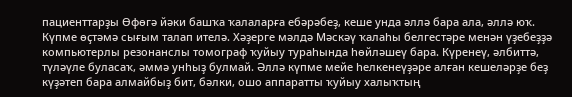пациенттарҙы Өфөгә йәки башҡа ҡалаларға ебәрәбеҙ, кеше унда әллә бара ала, әллә юҡ. Күпме өҫтәмә сығым талап ителә. Хәҙерге мәлдә Мәскәү ҡалаһы белгестәре менән үҙебеҙҙә компьютерлы резонанслы томограф ҡуйыу тураһында һөйләшеү бара. Күренеү, әлбиттә, түләүле буласаҡ, әммә унһыҙ булмай. Әллә күпме мейе һелкенеүҙәре алған кешеләрҙе беҙ күҙәтеп бара алмайбыҙ бит, бәлки, ошо аппаратты ҡуйыу халыҡтың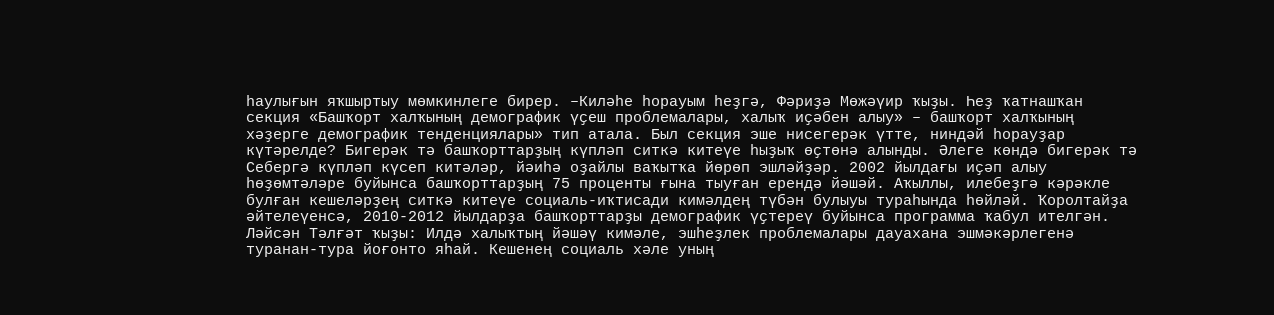һаулығын яҡшыртыу мөмкинлеге бирер. –Киләһе һорауым һеҙгә, Фәриҙә Мөжәүир ҡыҙы. Һеҙ ҡатнашҡан секция «Башҡорт халҡының демографик үҫеш проблемалары, халыҡ иҫәбен алыу» – башҡорт халҡының хәҙерге демографик тенденциялары» тип атала. Был секция эше нисегерәк үтте, ниндәй һорауҙар күтәрелде? Бигерәк тә башҡорттарҙың күпләп ситкә китеүе һыҙыҡ өҫтөнә алынды. Әлеге көндә бигерәк тә Себергә күпләп күсеп китәләр, йәиһә оҙайлы ваҡытҡа йөрөп эшләйҙәр. 2002 йылдағы иҫәп алыу һөҙөмтәләре буйынса башҡорттарҙың 75 проценты ғына тыуған ерендә йәшәй. Аҡыллы, илебеҙгә кәрәкле булған кешеләрҙең ситкә китеүе социаль-иҡтисади кимәлдең түбән булыуы тураһында һөйләй. Ҡоролтайҙа әйтелеүенсә, 2010-2012 йылдарҙа башҡорттарҙы демографик үҫтереү буйынса программа ҡабул ителгән. Ләйсән Тәлғәт ҡыҙы: Илдә халыҡтың йәшәү кимәле, эшһеҙлек проблемалары дауахана эшмәкәрлегенә туранан-тура йоғонто яһай. Кешенең социаль хәле уның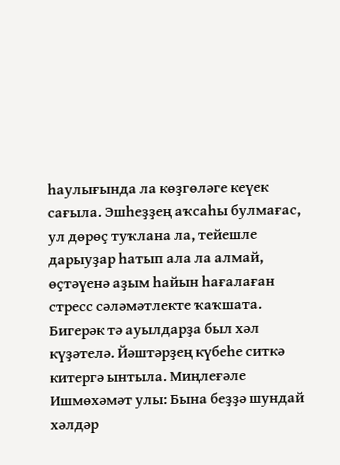һаулығында ла көҙгөләге кеүек сағыла. Эшһеҙҙең аҡсаһы булмағас, ул дөрөҫ туҡлана ла, тейешле дарыуҙар һатып ала ла алмай, өҫтәүенә аҙым һайын һағалаған стресс сәләмәтлекте ҡаҡшата. Бигерәк тә ауылдарҙа был хәл күҙәтелә. Йәштәрҙең күбеһе ситкә китергә ынтыла. Миңлеғәле Ишмөхәмәт улы: Бына беҙҙә шундай хәлдәр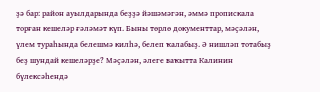ҙә бар: район ауылдарында беҙҙә йәшәмәгән, әммә пропискала торған кешеләр ғәләмәт күп. Быны төрлө документтар, мәҫәлән, үлем тураһында белешмә килһә, белеп ҡалабыҙ. Ә нишләп тотабыҙ беҙ шундай кешеләрҙе? Мәҫәлән, әлеге ваҡытта Калинин бүлексәһендә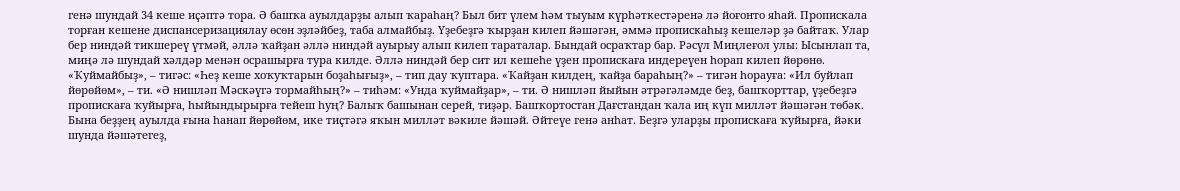генә шундай 34 кеше иҫәптә тора. Ә башҡа ауылдарҙы алып ҡараһаң? Был бит үлем һәм тыуым күрһәткестәренә лә йоғонто яһай. Пропискала торған кешене диспансеризациялау өсөн эҙләйбеҙ, таба алмайбыҙ. Үҙебеҙгә ҡырҙан килеп йәшәгән, әммә пропискаһыҙ кешеләр ҙә байтаҡ. Улар бер ниндәй тикшереү үтмәй, әллә ҡайҙан әллә ниндәй ауырыу алып килеп тараталар. Бындай осраҡтар бар. Рәсүл Миңлеғол улы: Ысынлап та, миңә лә шундай хәлдәр менән осрашырға тура килде. Әллә ниндәй бер сит ил кешеһе үҙен пропискаға индереүен һорап килеп йөрөнө. «Ҡуймайбыҙ», – тигәс: «Һеҙ кеше хоҡуҡтарын боҙаһығыҙ», – тип дау ҡуптара. «Ҡайҙан килдең, ҡайҙа бараһың?» – тигән һорауға: «Ил буйлап йөрөйөм», – ти. «Ә нишләп Мәскәүгә тормайһың?» – тиһәм: «Унда ҡуймайҙар», – ти. Ә нишләп йыйын әтрәгәләмде беҙ, башҡорттар, үҙебеҙгә пропискаға ҡуйырға, һыйындырырға тейеш һуң? Балыҡ башынан серей, тиҙәр. Башҡортостан Дағстандан ҡала иң күп милләт йәшәгән төбәк. Бына беҙҙең ауылда ғына һанап йөрөйөм, ике тиҫтәгә яҡын милләт вәкиле йәшәй. Әйтеүе генә анһат. Беҙгә уларҙы пропискаға ҡуйырға, йәки шунда йәшәтегеҙ,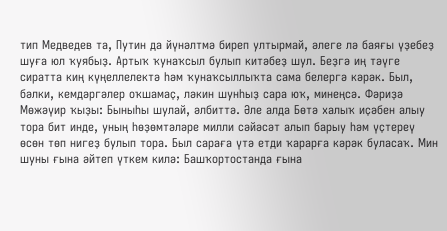тип Медведев та, Путин да йүнәлтмә биреп ултырмай, әлеге лә баяғы үҙебеҙ шуға юл ҡуябыҙ. Артыҡ ҡунаҡсыл булып китәбеҙ шул. Беҙгә иң тәүге сиратта киң күңеллелектә һәм ҡунаҡсыллыҡта сама белергә кәрәк. Был, бәлки, кемдәргәлер оҡшамаҫ, ләкин шунһыҙ сара юҡ, минеңсә. Фәриҙә Мөжәүир ҡыҙы: Быныһы шулай, әлбиттә. Әле алда Бөтә халыҡ иҫәбен алыу тора бит инде, уның һөҙөмтәләре милли сәйәсәт алып барыу һәм үҫтереү өсөн төп нигеҙ булып тора. Был сараға үтә етди ҡарарға кәрәк буласаҡ. Мин шуны ғына әйтеп үткем килә: Башҡортостанда ғына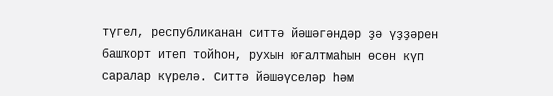түгел, республиканан ситтә йәшәгәндәр ҙә үҙҙәрен башҡорт итеп тойһон, рухын юғалтмаһын өсөн күп саралар күрелә. Ситтә йәшәүселәр һәм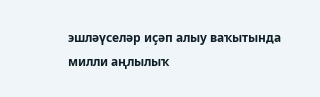эшләүселәр иҫәп алыу ваҡытында милли аңлылыҡ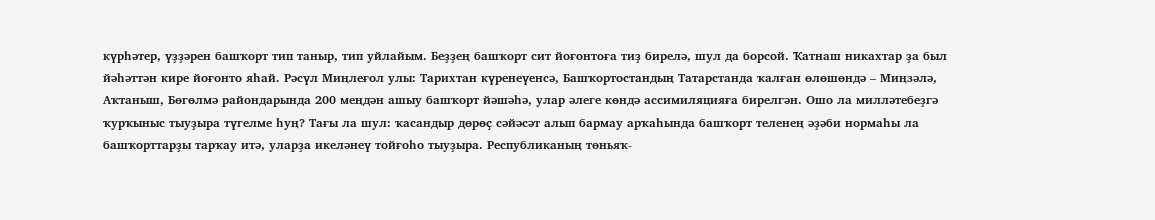күрһәтер, үҙҙәрен башҡорт тип таныр, тип уйлайым. Беҙҙең башҡорт сит йоғонтоға тиҙ бирелә, шул да борсой. Ҡатнаш никахтар ҙа был йәһәттән кире йоғонто яһай. Рәсүл Миңлеғол улы: Тарихтан күренеүенсә, Башҡортостандың Татарстанда ҡалған өлөшөндә – Миңзәлә, Аҡтаныш, Бөгөлмә райондарында 200 меңдән ашыу башҡорт йәшәһә, улар әлеге көндә ассимиляцияға бирелгән. Ошо ла милләтебеҙгә ҡурҡыныс тыуҙыра түгелме һуң? Тағы ла шул: ҡасандыр дөрөҫ сәйәсәт алып бармау арҡаһында башҡорт теленең әҙәби нормаһы ла башҡорттарҙы тарҡау итә, уларҙа икеләнеү тойғоһо тыуҙыра. Республиканың төньяҡ-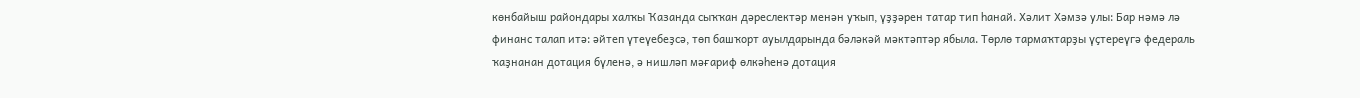көнбайыш райондары халҡы Ҡазанда сыҡҡан дәреслектәр менән уҡып, үҙҙәрен татар тип һанай. Хәлит Хәмзә улы: Бар нәмә лә финанс талап итә: әйтеп үтеүебеҙсә, төп башҡорт ауылдарында бәләкәй мәктәптәр ябыла. Төрлө тармаҡтарҙы үҫтереүгә федераль ҡаҙнанан дотация бүленә, ә нишләп мәғариф өлкәһенә дотация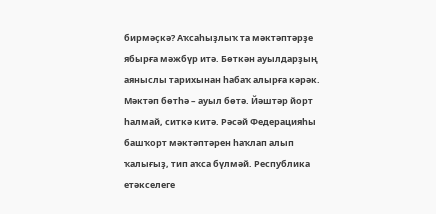бирмәҫкә? Аҡсаһыҙлыҡ та мәктәптәрҙе ябырға мәжбүр итә. Бөткән ауылдарҙың аяныслы тарихынан һабаҡ алырға кәрәк. Мәктәп бөтһә – ауыл бөтә. Йәштәр йорт һалмай, ситкә китә. Рәсәй Федерацияһы башҡорт мәктәптәрен һаҡлап алып ҡалығыҙ, тип аҡса бүлмәй. Республика етәкселеге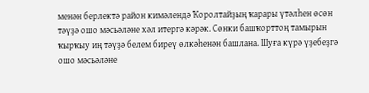менән берлектә район кимәлендә Ҡоролтайҙың ҡарары үтәлһен өсөн тәүҙә ошо мәсьәләне хәл итергә кәрәк. Сөнки башҡорттоң тамырын ҡырҡыу иң тәүҙә белем биреү өлкәһенән башлана. Шуға күрә үҙебеҙгә ошо мәсьәләне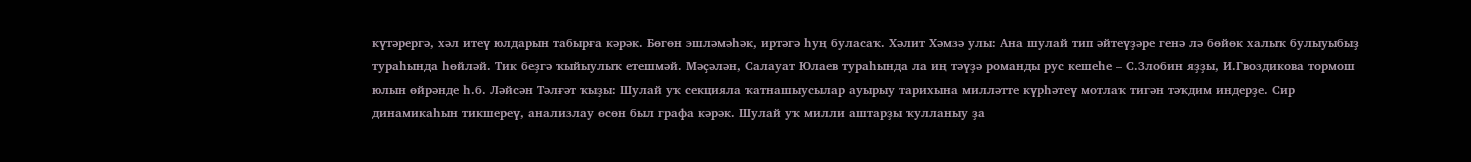күтәрергә, хәл итеү юлдарын табырға кәрәк. Бөгөн эшләмәһәк, иртәгә һуң буласаҡ. Хәлит Хәмзә улы: Ана шулай тип әйтеүҙәре генә лә бөйөк халыҡ булыуыбыҙ тураһында һөйләй. Тик беҙгә ҡыйыулыҡ етешмәй. Мәҫәлән, Салауат Юлаев тураһында ла иң тәүҙә романды рус кешеһе – С.Злобин яҙҙы, И.Гвоздикова тормош юлын өйрәнде һ.б. Ләйсән Тәлғәт ҡыҙы: Шулай уҡ секцияла ҡатнашыусылар ауырыу тарихына милләтте күрһәтеү мотлаҡ тигән тәҡдим индерҙе. Сир динамикаһын тикшереү, анализлау өсөн был графа кәрәк. Шулай уҡ милли аштарҙы ҡулланыу ҙа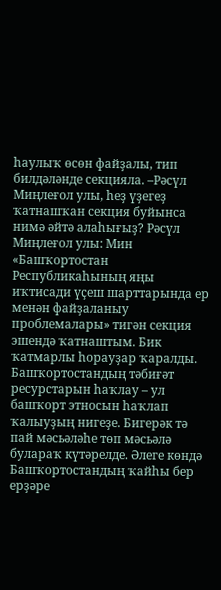һаулыҡ өсөн файҙалы, тип билдәләнде секцияла. –Рәсүл Миңлеғол улы, һеҙ үҙегеҙ ҡатнашҡан секция буйынса нимә әйтә алаһығыҙ? Рәсүл Миңлеғол улы: Мин «Башҡортостан Республикаһының яңы иҡтисади үҫеш шарттарында ер менән файҙаланыу проблемалары» тигән секция эшендә ҡатнаштым. Бик ҡатмарлы һорауҙар ҡаралды. Башҡортостандың тәбиғәт ресурстарын һаҡлау – ул башҡорт этносын һаҡлап ҡалыуҙың нигеҙе. Бигерәк тә пай мәсьәләһе төп мәсьәлә булараҡ күтәрелде. Әлеге көндә Башҡортостандың ҡайһы бер ерҙәре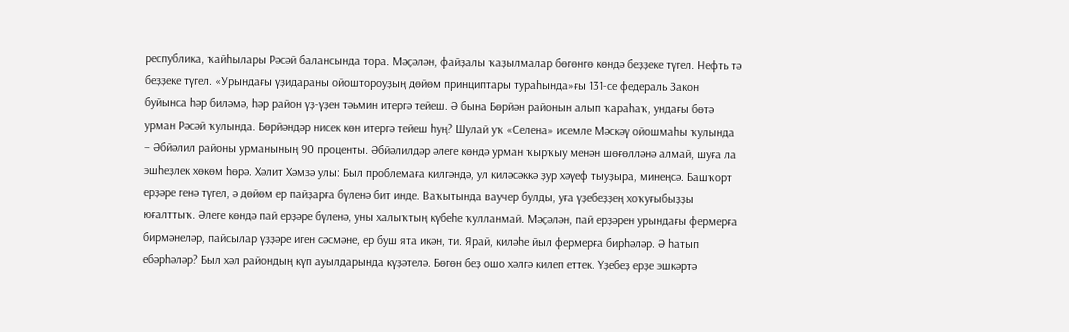республика, ҡайһылары Рәсәй балансында тора. Мәҫәлән, файҙалы ҡаҙылмалар бөгөнгө көндә беҙҙеке түгел. Нефть тә беҙҙеке түгел. «Урындағы үҙидараны ойоштороуҙың дөйөм принциптары тураһында»ғы 131-се федераль Закон буйынса һәр биләмә, һәр район үҙ-үҙен тәьмин итергә тейеш. Ә бына Бөрйән районын алып ҡараһаҡ, ундағы бөтә урман Рәсәй ҡулында. Бөрйәндәр нисек көн итергә тейеш һуң? Шулай уҡ «Селена» исемле Мәскәү ойошмаһы ҡулында – Әбйәлил районы урманының 90 проценты. Әбйәлилдәр әлеге көндә урман ҡырҡыу менән шөғөлләнә алмай, шуға ла эшһеҙлек хөкөм һөрә. Хәлит Хәмзә улы: Был проблемаға килгәндә, ул киләсәккә ҙур хәүеф тыуҙыра, минеңсә. Башҡорт ерҙәре генә түгел, ә дөйөм ер пайҙарға бүленә бит инде. Ваҡытында ваучер булды, уға үҙебеҙҙең хоҡуғыбыҙҙы юғалттыҡ. Әлеге көндә пай ерҙәре бүленә, уны халыҡтың күбеһе ҡулланмай. Мәҫәлән, пай ерҙәрен урындағы фермерға бирмәнеләр, пайсылар үҙҙәре иген сәсмәне, ер буш ята икән, ти. Ярай, киләһе йыл фермерға бирһәләр. Ә һатып ебәрһәләр? Был хәл райондың күп ауылдарында күҙәтелә. Бөгөн беҙ ошо хәлгә килеп еттек. Үҙебеҙ ерҙе эшкәртә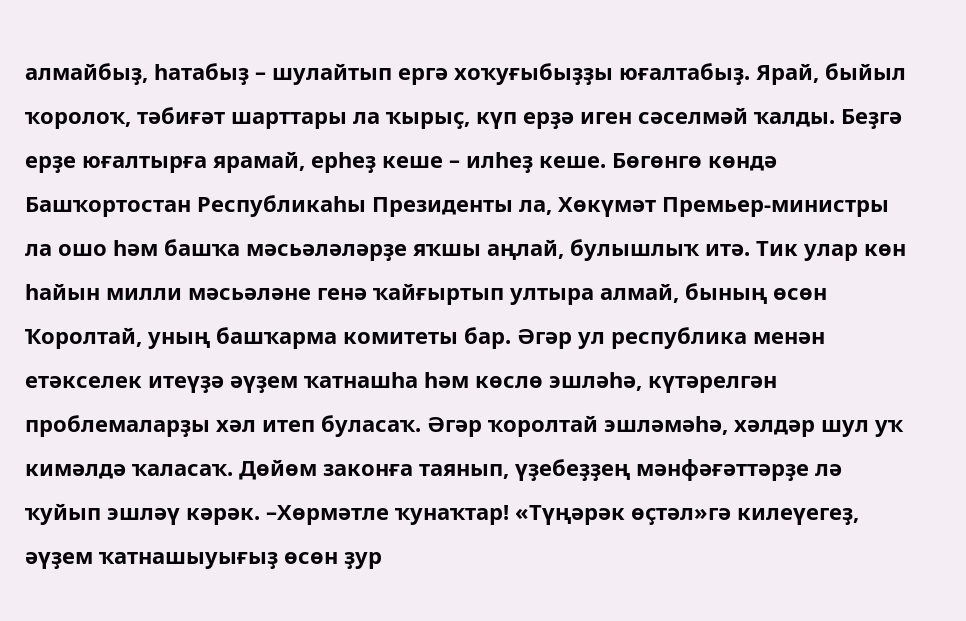алмайбыҙ, һатабыҙ – шулайтып ергә хоҡуғыбыҙҙы юғалтабыҙ. Ярай, быйыл ҡоролоҡ, тәбиғәт шарттары ла ҡырыҫ, күп ерҙә иген сәселмәй ҡалды. Беҙгә ерҙе юғалтырға ярамай, ерһеҙ кеше – илһеҙ кеше. Бөгөнгө көндә Башҡортостан Республикаһы Президенты ла, Хөкүмәт Премьер-министры ла ошо һәм башҡа мәсьәләләрҙе яҡшы аңлай, булышлыҡ итә. Тик улар көн һайын милли мәсьәләне генә ҡайғыртып ултыра алмай, бының өсөн Ҡоролтай, уның башҡарма комитеты бар. Әгәр ул республика менән етәкселек итеүҙә әүҙем ҡатнашһа һәм көслө эшләһә, күтәрелгән проблемаларҙы хәл итеп буласаҡ. Әгәр ҡоролтай эшләмәһә, хәлдәр шул уҡ кимәлдә ҡаласаҡ. Дөйөм законға таянып, үҙебеҙҙең мәнфәғәттәрҙе лә ҡуйып эшләү кәрәк. –Хөрмәтле ҡунаҡтар! «Түңәрәк өҫтәл»гә килеүегеҙ, әүҙем ҡатнашыуығыҙ өсөн ҙур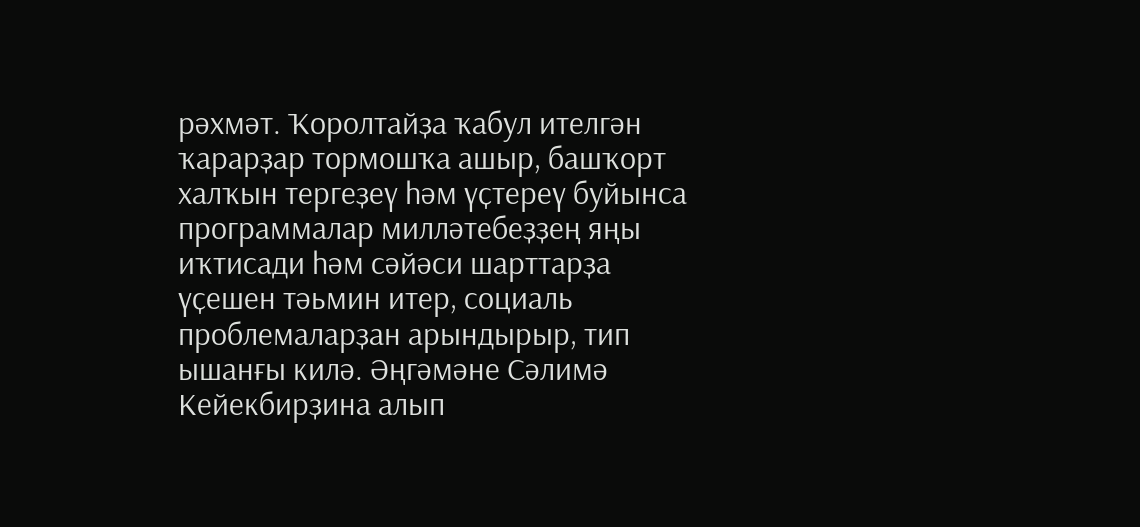рәхмәт. Ҡоролтайҙа ҡабул ителгән ҡарарҙар тормошҡа ашыр, башҡорт халҡын тергеҙеү һәм үҫтереү буйынса программалар милләтебеҙҙең яңы иҡтисади һәм сәйәси шарттарҙа үҫешен тәьмин итер, социаль проблемаларҙан арындырыр, тип ышанғы килә. Әңгәмәне Сәлимә Кейекбирҙина алып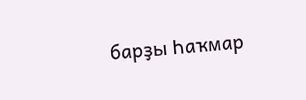барҙы Һаҡмар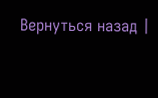Вернуться назад |